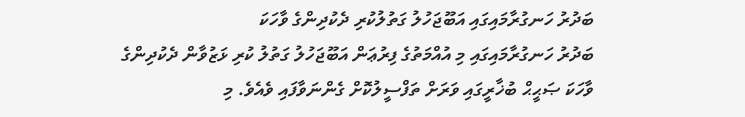ބަދުރު ހަނގުރާމައިގައި އަބޫޖަހުލު ގަތުލުކުރި ދެކުދިންގެ ވާހަކަ
ބަދުރު ހަނގުރާމައިގައި މި އުއްމަތުގެ ފިރުޢަން އަބޫޖަހުލު ގަތުލު ކުރި ޅަޒުވާން ދެކުދިންގެ ވާހަކަ ޞަޙީޙް ބުޚާރީގައި ވަރަށް ތަފްސީލުކޮށް ގެންނަވާފައި ވެއެވެ. މި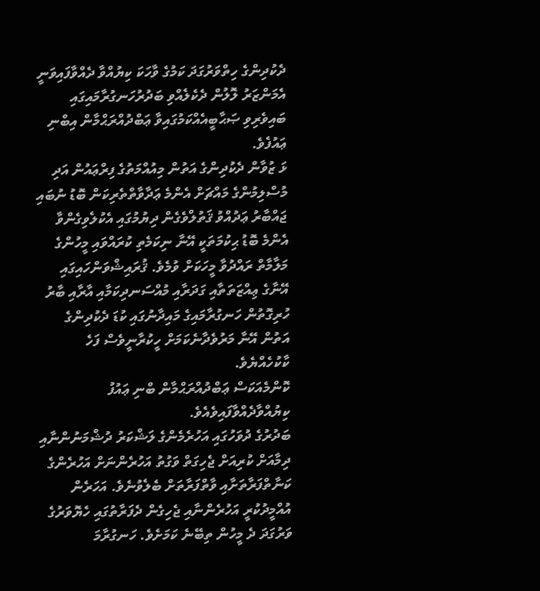ދެކުދިންގެ ހިތްވަރުގަދަ ކަމުގެ ވާހަކަ ކިޔުއްވާ ދެއްވާފައިވަނީ އެމަންޒަރު ލޮލުން ދެކެލެއްވި ބަދުރުހަނގުރާމައިގައި ބައިވެރިވި ޞަޙާބީއެއްކަމުގައިވާ ޢަބްދުއްރަޙްމާން އިބްނި ޢައުފެވެ.
ޅަ ޒުވާން ދެކުދިންގެ އަތުން މިއުއްމަތުގެ ފިރްޢައުން އަދި މުސްލިމުންގެ މައްޗަށް އެންމެ ޢަދާވާތްތެރިކަން ބޮޑު ނުބައި ޖައްބާރު ޢަދުއްވު ޤަތުލްވެގެން ދިޔުމުގައި އެކުލެވިގެންވާ އެންމެ ބޮޑު ޙިކުމަތަކީ އޭނާ ނިކަމެތި ކުރައްވައި މީހުންގެ މަލާމާތް ރައްދުވާ މީހަކަށް ވުމެވެ. ޤުރައިޝްވަންހައިގައި އޭނާގެ ޢިއްޒަތަތާއި ގަދަރާއި މުއްސަނދިކަމާއި އާރާއި ބާރު ހުރިގޮތުން ހަނގުރާމައިގެ މައިދާނުގައި ކުޑަ ދެކުދިންގެ އަތުން އޭނާ މަރުވެދާނެކަމަށް ހީކުރާނީވެސް ފަހެ ކާކުހެއްޔެވެ.
ކޮންމެއަކަސް ޢަބްދުއްރަޙްމާން ބްނި ޢައުފު ކިޔުއްވާދެއްވާފައިވެއެވެ.
ބަދުރުގެ ދުވަހުގައި އަހުރެމެންގެ ލަޝްކަރު ދުޝްމަނުންނާއި ދިމާއަށް ކުރިއަށް ޖެހިގަތް ވަގުތު އަހުރެންނަށް އަހުރެންގެ ކަނާތްފަރާތަށާއި ވާތްފަރާތަށް ބެލެވުނެވެ. އަހަރެން އުއްމީދުކުރީ އަހުރެންނާއި ޖެހިގެން ދެފަރާތުގައި ހެޔޮވަރުގެ ވަރުގަދަ ދެ މީހުން ތިބޭނެ ކަމަށެވެ. ހަނގުރާމަ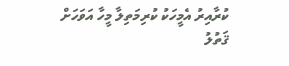ކުރާއިރު އެމީހަކު ކުރިމަތިލާ މީހާ އަވަހަށް ޤަތުލު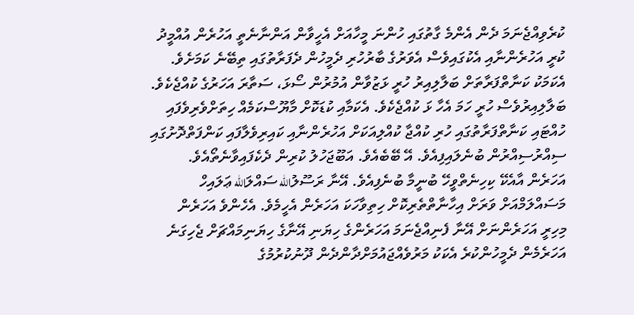ކުރެވިއްޖެނަމަ ދެން އެންމެ ގާތުގައި ހުންނަ މީހާއަށް އެހީވާން އަންނާނެތީ އަހުރެން އުއްމީދު ކުރީ އަހުރެންނާއި އެކުގައިވެސް އެވަރުގެ ބާރުހުރި ދެމީހުން ދެފަރާތުގައި ތިބޭނެ ކަމަށެވެ. އެކަމަކު ކަނާތްފަރާތަށް ބަލާލިއިރު ހުރީ ޅަޒުވާން އުމުރުން ސޯޅަ، ސަތާރަ އަހަރުގެ ކުއްޖެކެވެ. ބަލާލިއިރުވެސް ހުރީ ހަމަ އެހާ ޅަ ކުއްޖެކެވެ. އެކަމާއި ކުޑަކޮށް މާޔޫސްކަމެއް ހިތަށްވެރިވެފައި ހުއްޓައި ކަނާތްފަރާތުގައި ހުރި ކުއްޖާ ކުއްލިއަކަށް އަހުރެންނާއި ކައިރިވެލާފައި ކަންފަތްދޮށުގައި ސިއްރުސިއްރުން ބުނެލައިފިއެވެ. އޭ ބޭބެއެވެ. އަބޫޖަހުލު ކުރިން ދެކެފައިވާނެތޯއެވެ. އަހަރެން އާއެކޭ ކިހިނެތްވީހޭ ބުނީމާ ބުނެފިއެވެ. އޭނާ ރަސޫލުالله ސައްލަالله ޢަލައިހް މަސައްލަމްއަށް ވަރަށް އިހާނާތްތެރިކޮށް ހިތިވާހަކަ އަހަރެން އެހީމެވެ. އެހެންވެ އަހަރެން މިހިރީ އަހަރެންނަށް އޭނާ ފެނިއްޖެނަމަ އަހަރެންގެ ހިޔަނި އޭނާގެ ހިޔަނިމައްޗަށް ޖެހިގަނެ އަހަރެމެން ދެމީހުންކުރެ އެކަކު މަރުވެއްޖައުމަށްދާންދެން ދޫނުކުރުމުގެ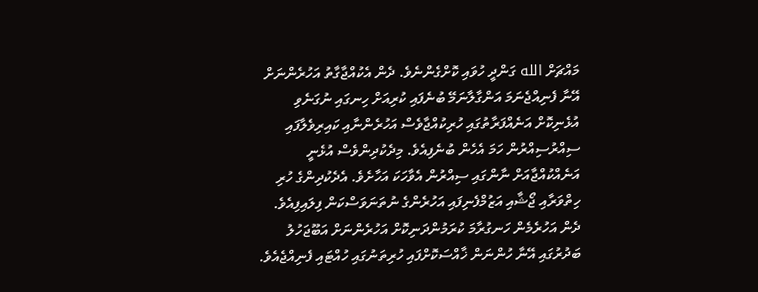މައްޗަށް الله ގަންދީ ހުވައި ކޮށްގެންނެވެ. ދެން އެކުއްޖާގާތު އަހުރެންނަށް އޭނާ ފެނިއްޖެނަމަ އަންގާލާނަމޭ ބުނެފައި ކުރިއަށް ހިނގައި ނުގަނެވި އުޅެނިކޮށް އަނެއްފަރާތުގައި ހުރިކުއްޖާވެސް އަހުރެންނާއި ކައިރިވެލާފައި ސިއްރުސިއްރުން ހަމަ އެހެން ބުނެފިއެވެ. މިދެކުދިންވެސް އުޅެނީ އަނެއްކުއްޖާއަށް ނާންގައި ސިއްރުން އެވާހަކަ އަހާށެވެ. އެދެކުދިންގެ ހުރި ހިތްވަރާއި ޖޯޝާއި އަޒުމްފެނިފައި އަހުރެންގެ ނުތަނަވަސްކަން ފިލައިފިއެވެ.
ދެން އަހުރެމެން ހަނގުރާމަ ކުރަމުންދަނިކޮށް އަހުރެންނަށް އަބޫޖަހުލު ބަދުރުގައި އޭނާ ހުންނަން ޚާއްސަކޮށްފައި ހުރިތަނުގައި ހުއްޓައި ފެނިއްޖެއެވެ.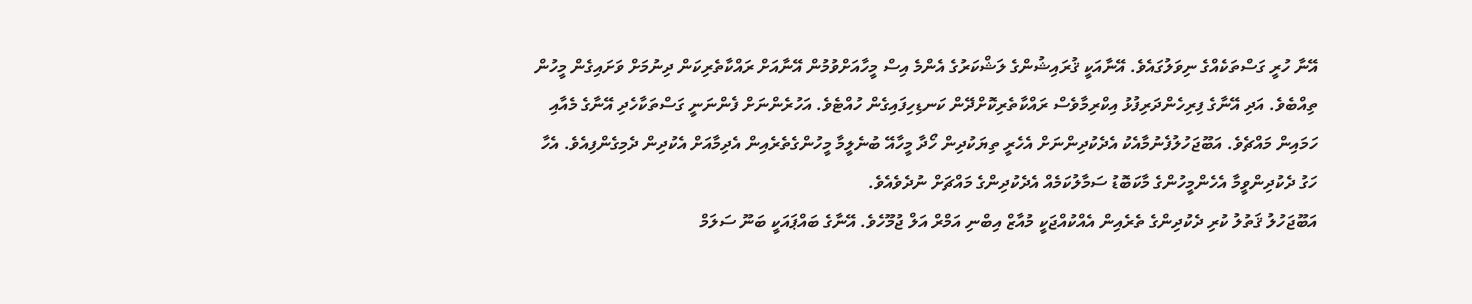އޭނާ ހުރީ ގަސްތަކެއްގެ ނިވަލުގައެވެ. އޭނާއަކީ ޤުރައިޝުންގެ ލަޝްކަރުގެ އެންމެ އިސް މީހާއަށްވުމުން އޭނާއަށް ރައްކާތެރިކަން ދިނުމަށް ވަށައިގެން މީހުން ތިއްބެވެ. އަދި އޭނާގެ ފިރިހެންދަރިފުޅު އިކްރިމާވެސް ރައްކާތެރިކޮށްދޭން ކަނޑިހިފައިގެން ހުއްޓެވެ. އަހުރެންނަށް ފެންނަނީ ގަސްތަކާހެދި އޭނާގެ މެއާއި ހަމައިން މައްޗެވެ. އަބޫޖަހުލުފެނުމާއެކު އެދެކުދިންނަށް އެހެރީ ތިޔަކުދިން ހޯދާ މީހާއޭ ބުނެލީމާ މީހުންގެތެރެއިން އެދިމާއަށް އެކުދިން ދެމިގެންފިއެވެ. އެހާ ހަގު ދެކުދިންވީމާ އެހެންމީހުންގެ މާކަބޮޑު ސަމާލުކަމެއް އެދެކުދިންގެ މައްޗަށް ނުދެވެއެވެ.
އަބޫޖަހުލު ޤަތުލު ކުރި ދެކުދިންގެ ތެރެއިން އެއްކުއްޖަކީ މުއާޒް އިބްނި އަމްރް އަލް ޖުމޫހެވެ. އޭނާގެ ބައްޕައަކީ ބަނޫ ސަލަމް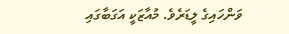ވަންހައިގެ ލީޑަރެވެ. މުއާޒަކީ އަގަބާގައި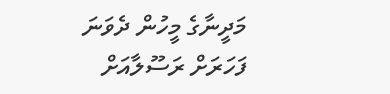މަދީނާގެ މީހުން ދެވަނަ ފަހަރަށް ރަސޫލާއަށް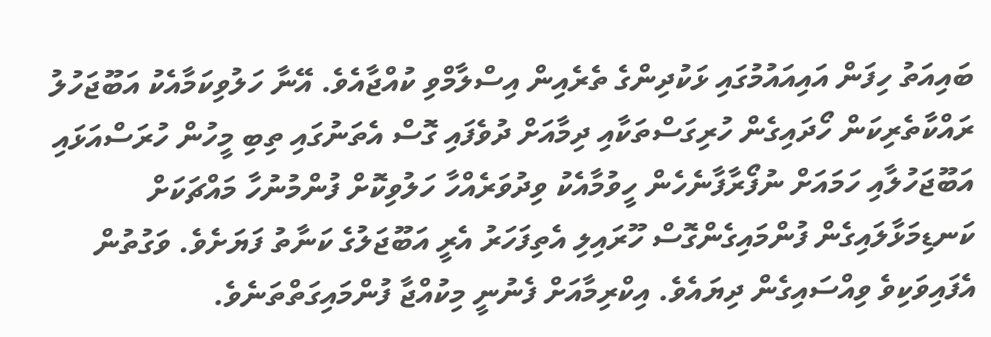ބައިއަތު ހިފަން އައިއައުމުގައި ޅަކުދިންގެ ތެރެއިން އިސްލާމްވި ކުއްޖާއެވެ. އޭނާ ހަލުވިކަމާއެކު އަބޫޖަހުލު ރައްކާތެރިކަން ހޯދައިގެން ހުރިގަސްތަކާއި ދިމާއަށް ދުވެފައި ގޮސް އެތަނުގައި ތިބި މީހުން ހުރަސްއަޅައި އަބޫޖަހުލާއި ހަމައަށް ނުފޯރާފާނެހެން ހީވުމާއެކު ވިދުވަރެއްހާ ހަލުވިކޮށް ފުންމުނުހާ މައްޗަކަށް ކަނޑިމަޅާލައިގެން ފުންމައިގެންގޮސް ހޫރައިލި އެތިފަހަރު އެރީ އަބޫޖަލުގެ ކަނާތު ފަޔަށެވެ. ވަގުތުން އެފައިވަކިވެ ވިއްސައިގެން ދިޔައެވެ. އިކްރިމާއަށް ފެނުނީ މިކުއްޖާ ފުންމައިގަތްތަނެވެ.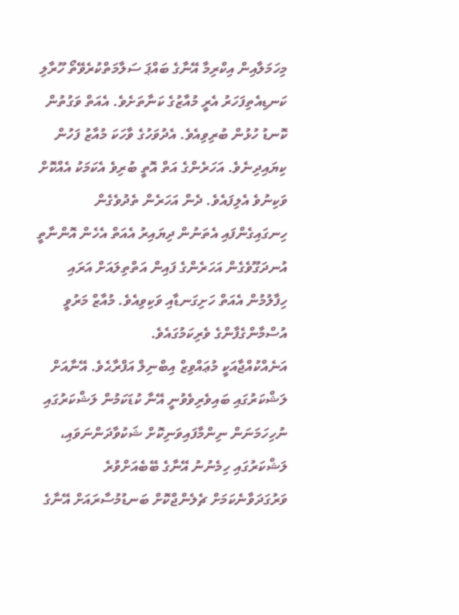މިހަމަލާއިން އިކްރިމާ އޭނާގެ ބައްޕަ ސަލާމަތްކުރެވޭތޯ ހޫރާލި ކަނޑިއެތިފަހަރު އެރީ މުއާޒުގެ ކަނާތަށެވެ. އެއަތް ވަގުތުން ކޮނޑު ހުޅުން ބުރިވިއެވެ. އެދުވަހުގެ ވާހަކަ މުއާޒު ފަހުން ކިޔައިދިނެވެ. އަހަރެންގެ އަތް އޮތީ ބުރިވެ އެކަމަކު އެއްކޮށް ވަކިނުވެ އެލިފައެވެ. ދެން އަހަރެން ތެދުވެގެން ހިނގައިގެންފައި އެތަނުން ދިޔައިރު އެއަތް އެހެން އޮންނާތީ އުނދަގޫވެގެން އަހަރެންގެ ފައިން އަތްތިލައަށް އަރައި ހިފާލުމުން އެއަތް ހަށިގަނޑާއި ވަކިވިއެވެ. މުއާޒް މަރުވީ އުސްމާންގެފާންގެ ވެރިކަމުގައެވެ.
އަނެއްކުއްޖާއަކީ މުޢައްވިޒް އިބްނިލް އަފްރާޙެވެ. އޭނާއަށް ލަޝްކަރުގައި ބައިވެރިވެވުނީ އޭނާ ކުޑަކަމުން ލަޝްކަރުގައި ނުހިހަމަނަން ނިންމާފައިވަނިކޮށް ޝަކުވާދަންނަވައި، ލަޝްކަރުގައި ހިމެނުނު އޭނާގެ ބޭބެއަށްވުރެ ވަރުގަދަވާނެކަމަށް ޗެލެންޖްކޮށް ބަނޑުމުސާރައަށް އޭނާގެ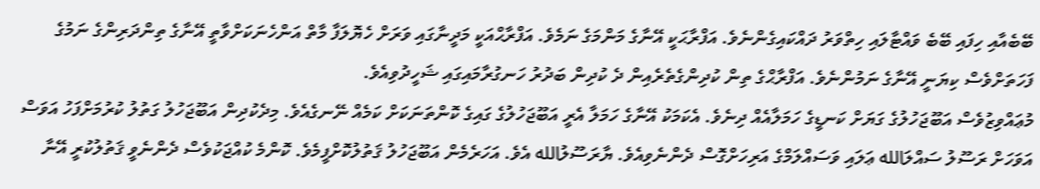ބޭބެއާއި ހިފައި ބޭބެ ވައްޓާލައި ހިތްވަރު ދައްކައިގެންނެވެ. އަފްރާޙަކީ އޭނާގެ މަންމަގެ ނަމެވެ. އަފްރާޙްއަކީ މަދީނާގައި ވަރަށް ހެޔޮލަފާ މާތް އަންހެނަކަށްވާތީ އޭނާގެ ތިންދަރިންގެ ނަމުގެ ފަހަތަށްވެސް ކިޔަނީ އޭނާގެ ނަމުންނެވެ. އަފްރާޙްގެ ތިން ކުދިންގެތެރެއިން ދެ ކުދިން ބަދުރު ހަނގުރާމައިގައި ޝަހީދުވިއެވެ.
މުޢައްވިޒުވެސް އަބޫޖަހުލުގެ ގަޔަށް ކަނޑީގެ ހަމަލާއެއް ދިނެވެ. އެކަމަކު އޭނާގެ ހަމަލާ އެރީ އަބޫޖަހުލުގެ ގައިގެ ކޮންތަނަކަށް ކަމެއް ނޭނގެއެވެ. މިދެކުދިން އަބޫޖަހުލު ގަތުލު ކުރުމަށްފަހު އަވަސް އަވަހަށް ރަސޫލު ސައްލަالله ޢަލައި ވަސައްލަމްގެ އަރިހަށްގޮސް ދެންނެވިއެވެ. ޔާރަސޫލުالله އެވެ. އަހަރެމެން އަބޫޖަހުލު ޤަތުލުކޮށްފީމެވެ. ކޮންމެ ކުއްޖަކުވެސް ދެންނެވީ ޤަތުލުކުރީ އޭނާ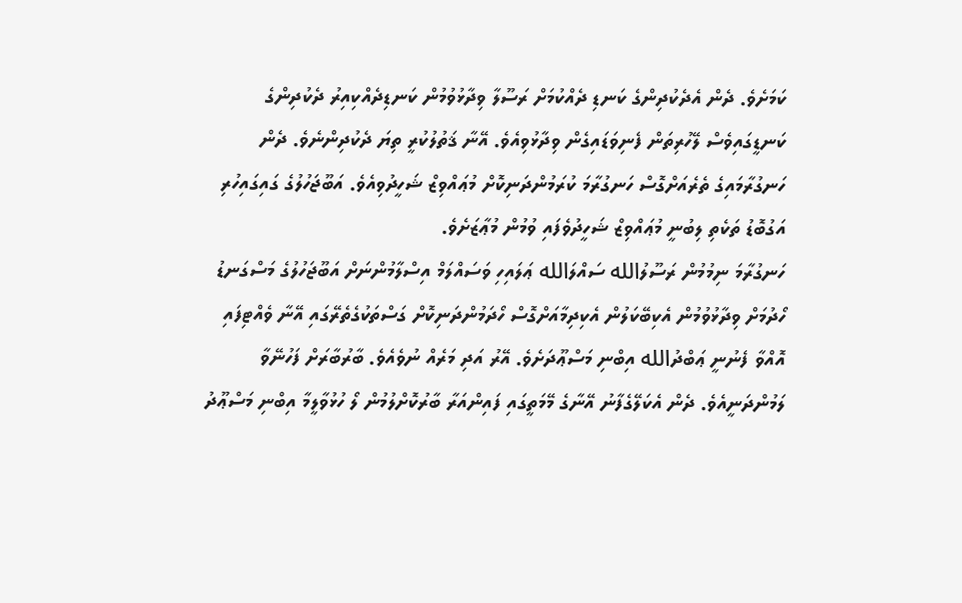ކަމަށެވެ. ދެން އެދެކުދިންގެ ކަނޑި ދެއްކުމަށް ރަސޫލާ ވިދާޅުވުމުން ކަނޑިދެއްކިއިރު ދެކުދިންގެ ކަނޑީގައިވެސް ލޭހުރިތަން ފެނިވަޑައިގެން ވިދާޅުވިއެވެ. އޭނާ ޤަތުލުކުރީ ތިޔަ ދެކުދިންނެވެ. ދެން ހަނގުރާމައިގެ ތެރެއަށްގޮސް ހަނގުރާމަ ކުރަމުންދަނިކޮށް މުޢައްވިޒް ޝަހީދުވިއެވެ. އަބޫޖަހުލުގެ ގައިގައިހުރި އަގުބޮޑު ތަކެތި ލިބުނީ މުޢައްވިޒް ޝަހީދުވެފައި ވުމުން މުޢާޒަށެވެ.
ހަނގުރާމަ ނިމުމުން ރަސޫލުالله ސައްލަالله ޢަލައިހި ވަސައްލަމް އިސްލާމުންނަށް އަބޫޖަހުލުގެ މަސްގަނޑު ހޯދުމަށް ވިދާޅުވުމުން އެކިބޭކަލުން އެކިދިމާއަށްގޮސް ހޯދަމުންދަނިކޮށް ގަސްތަކުގެތެރޭގައި އޭނާ ވެއްޓިފައި އޮއްވާ ފެނުނީ ޢަބްދުالله އިބްނި މަސްޢޫދަށެވެ. އޭރު އަދި މަރެއް ނުވެއެވެ. ބާރުބާރަށް ފަހުނޭވާ ލަމުންދަނީއެވެ. ދެން އެކަލޭގެފާނު އޭނާގެ މޭމަތީގައި ފައިންއަރާ ބާރުކޮށްލުމުން ލޯ ހުޅުވާލީމާ އިބްނި މަސްޢޫދު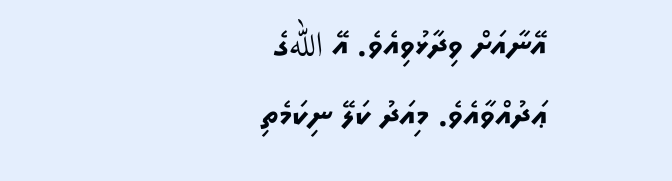އޭނާއަށް ވިދާޅުވިއެވެ. އޭ اللهގެ ޢަދުއްވާއެވެ. މިއަދު ކަލޭ ނިކަމެތި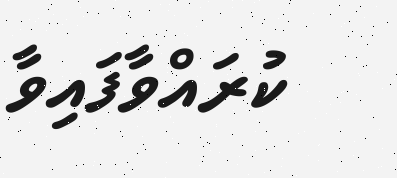ކުރައްވާފައިވާ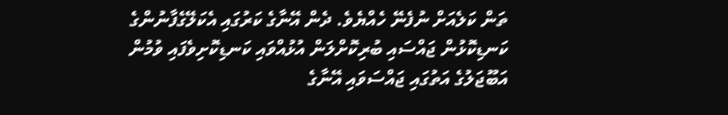ތަން ކަލެއަށް ނުފެނޭ ހެއްޔެވެ. ދެން އޭނާގެ ކަރުގައި އެކަލޭގެފާނުންގެ ކަނޑިކޮޅުން ޖައްސައި ބުރިކޮށްލަން އުޅުއްވައި ކަނޑިކޮށިވެފައި ވުމުން އަބޫޖަލުގެ އަތުގައި ޖައްސަވައި އޭނާގެ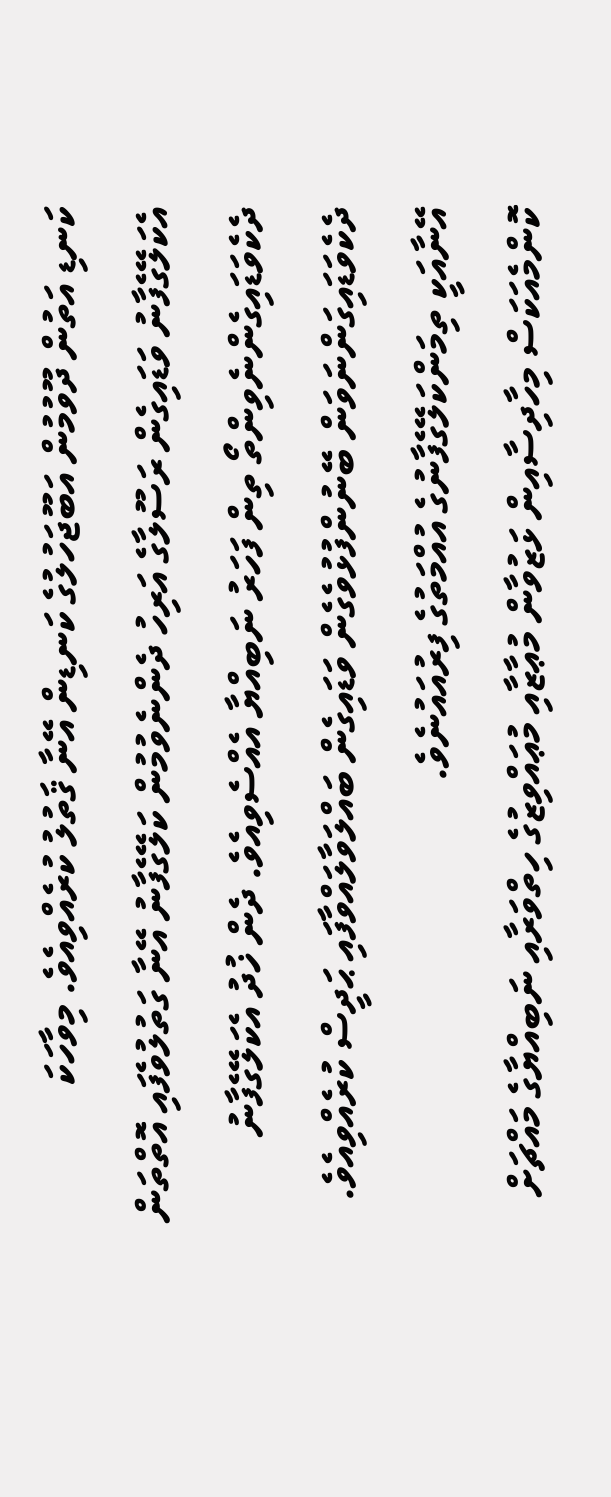ކަނޑި އަތުން ދޫވުމުން އަބޫޖަހުލުގެ ކަނޑިން އޭނާ ޤަތުލު ކުރެއްވިއެވެ. މިވާހަކަ އެކަލޭގެފާނު ވަޑައިގެން ރަސޫލާގެ އަރިހު ދެންނެވުމުން ކަލޭގެފާނު އޭނާ ގަތުލުވެފައި އޮތްތަން ދެކެވަޑައިގެންނެވިންތޯ ތިން ފަހަރު ނަބިއްޔާ އެއްސެވިއެވެ. ދެން ޚުދު އެކަލޭގެފާނު ދެކެވަޑައިގަންނަވަން ބޭނުންފުޅުވެގެން ވަޑައިގެން ބައްލަވާލައްވާފައި ޙަދީސް ކުރެއްވިއެވެ. އޭނާއަކީ ތިމަންކަލޭގެފާނުގެ އުއްމަތުގެ ފިރުއައުނެވެ.
ކޮންމެއަކަސް މިހާދިސާއިން ޅަޒުވާން މުޢާޒާއި މުޢައްވިޒުގެ ހިތްވަރާއި ނަބިއްޔާގެ މައްޗަށް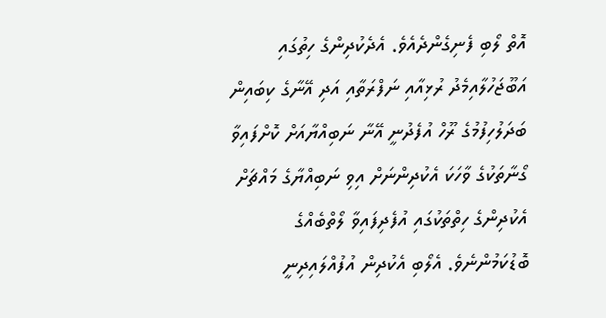އޮތް ލޯބި ފެނިގެންދެއެވެ. އެދެކުދިންގެ ހިތުގައި އަބޫޖަހުލާއިމެދު ރުޅިއާއި ނަފްރަތާއި އަދި އޭނާގެ ކިބައިން ބަދަލުހިފުމުގެ ރޫހް އުފެދުނީ އޭނާ ނަބިއްޔާއަށް ކޮށްފައިވާ ގޯނާތަކުގެ ވާހަކަ އެކުދިންނަށް އިވި ނަބިއްޔާގެ މައްޗަށް އެކުދިންގެ ހިތްތަކުގައި އުފެދިފައިވާ ލޯތްބެއްގެ ބޮޑުކަމުންނެވެ. އެލޯބި އެކުދިން އުފުއްލައިދިނީ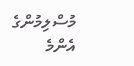މުސްލިމުންގެ އެންމެ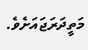މަތީދަރަޖައަށެވެ.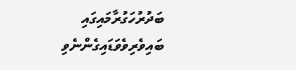ބަދުރުހަގުރާމައިގައި ބައިވެރިވެވަޑައިގެންނެވި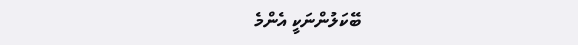ބޭކަލުންނަކީ އެންމެ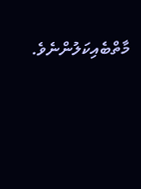މާތްބެއިކަލުންނެވެ.